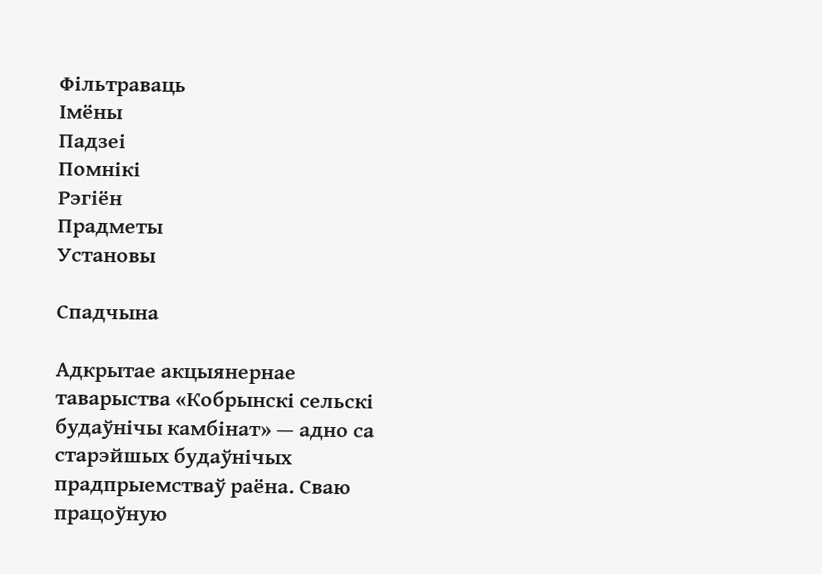Фільтраваць
Імёны
Падзеі
Помнікі
Рэгіён
Прадметы
Установы

Спадчына

Адкрытае акцыянернае таварыства «Кобрынскі сельскі будаўнічы камбінат» — адно са старэйшых будаўнічых прадпрыемстваў раёна. Сваю працоўную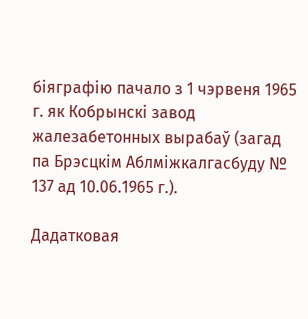біяграфію пачало з 1 чэрвеня 1965 г. як Кобрынскі завод жалезабетонных вырабаў (загад па Брэсцкім Аблміжкалгасбуду № 137 ад 10.06.1965 г.).

Дадатковая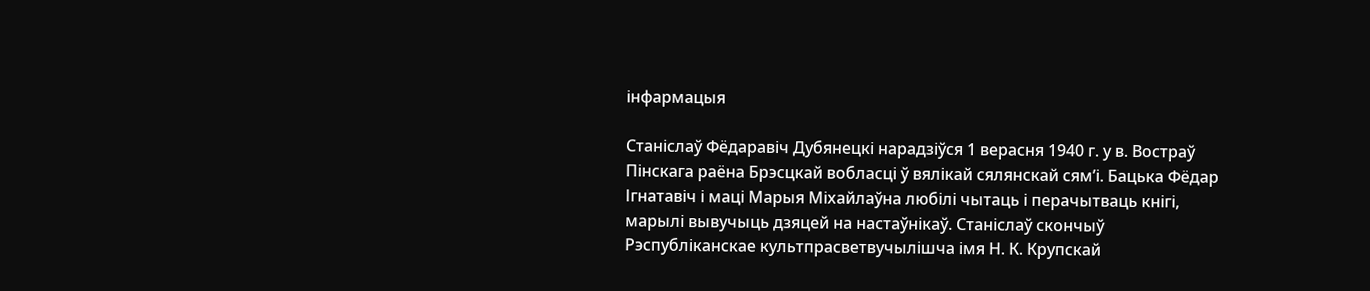інфармацыя

Станіслаў Фёдаравіч Дубянецкі нарадзіўся 1 верасня 1940 г. у в. Востраў Пінскага раёна Брэсцкай вобласці ў вялікай сялянскай сям’і. Бацька Фёдар Ігнатавіч і маці Марыя Міхайлаўна любілі чытаць і перачытваць кнігі, марылі вывучыць дзяцей на настаўнікаў. Станіслаў скончыў Рэспубліканскае культпрасветвучылішча імя Н. К. Крупскай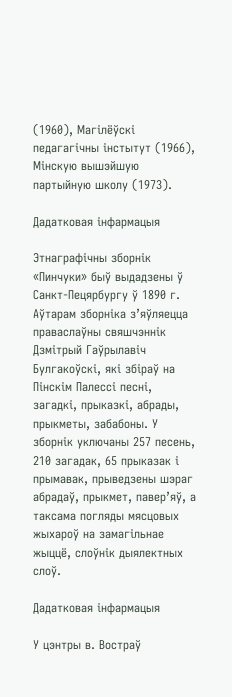(1960), Магілёўскі педагагічны інстытут (1966), Мінскую вышэйшую партыйную школу (1973).

Дадатковая інфармацыя

Этнаграфічны зборнік «Пинчуки» быў выдадзены ў Санкт-Пецярбургу ў 1890 г. Аўтарам зборніка з’яўляецца праваслаўны свяшчэннік Дзмітрый Гаўрылавіч Булгакоўскі, які збіраў на Пінскім Палессі песні, загадкі, прыказкі, абрады, прыкметы, забабоны. У зборнік уключаны 257 песень, 210 загадак, 65 прыказак і прымавак, прыведзены шэраг абрадаў, прыкмет, павер’яў, а таксама погляды мясцовых жыхароў на замагільнае жыццё, слоўнік дыялектных слоў.

Дадатковая інфармацыя

У цэнтры в. Востраў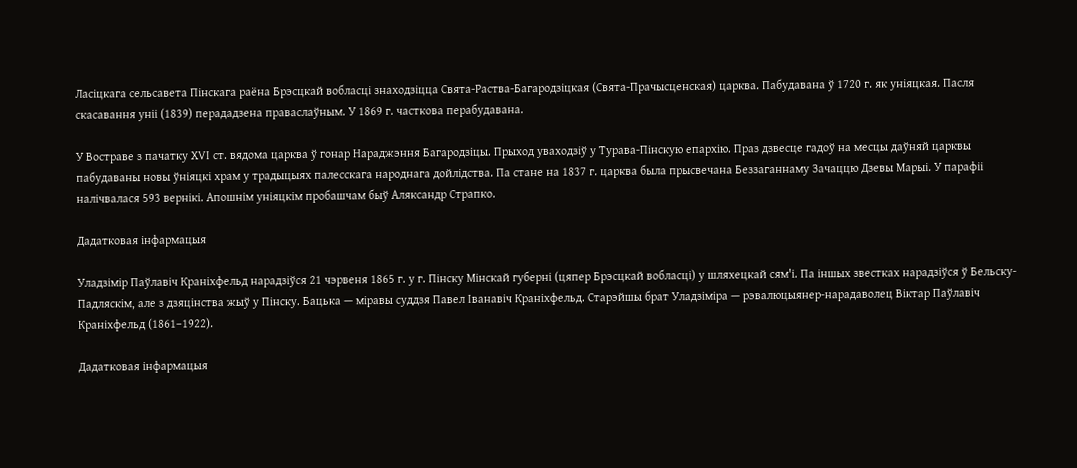Ласіцкага сельсавета Пінскага раёна Брэсцкай вобласці знаходзіцца Свята-Раства-Багародзіцкая (Свята-Прачысценская) царква. Пабудавана ў 1720 г. як уніяцкая. Пасля скасавання уніі (1839) перададзена праваслаўным. У 1869 г. часткова перабудавана.

У Востраве з пачатку ХVI ст. вядома царква ў гонар Нараджэння Багародзіцы. Прыход уваходзіў у Турава-Пінскую епархію. Праз дзвесце гадоў на месцы даўняй царквы пабудаваны новы ўніяцкі храм у традыцыях палесскага народнага дойлідства. Па стане на 1837 г. царква была прысвечана Беззаганнаму Зачаццю Дзевы Марыі. У парафіі налічвалася 593 вернікі. Апошнім уніяцкім пробашчам быў Аляксандр Страпко.

Дадатковая інфармацыя

Уладзімір Паўлавіч Краніхфельд нарадзіўся 21 чэрвеня 1865 г. у г. Пінску Мінскай губерні (цяпер Брэсцкай вобласці) у шляхецкай сям'і. Па іншых звестках нарадзіўся ў Бельску-Падляскім, але з дзяцінства жыў у Пінску. Бацька — міравы суддзя Павел Іванавіч Краніхфельд. Старэйшы брат Уладзіміра — рэвалюцыянер-нарадаволец Віктар Паўлавіч Краніхфельд (1861–1922).

Дадатковая інфармацыя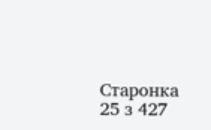Старонка 25 з 427